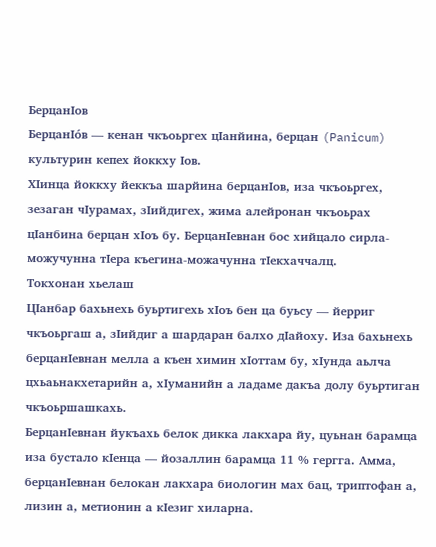БерцанӀов
БерцанӀо́в — кенан чкъоьргех цӀанйина, берцан (Panicum) культурин кепех йоккху Ӏов.
ХӀинца йоккху йеккъа шарйина берцанӀов, иза чкъоьргех, зезаган чӀурамах, зӀийдигех, жима алейронан чкъоьрах цӀанбина берцан хӀоъ бу. БерцанӀевнан бос хийцало сирла-можучунна тӀера къегина-можачунна тӀекхаччалц.
Токхонан хьелаш
ЦӀанбар бахьнехь буьртигехь хӀоъ бен ца буьсу — йерриг чкъоьргаш а, зӀийдиг а шардаран балхо дӀайоху. Иза бахьнехь берцанӀевнан мелла а къен химин хӀоттам бу, хӀунда аьлча цхьаьнакхетарийн а, хӀуманийн а ладаме дакъа долу буьртиган чкъоьршашкахь.
БерцанӀевнан йукъахь белок дикка лакхара йу, цуьнан барамца иза бустало кӀенца — йозаллин барамца 11 % гергга. Амма, берцанӀевнан белокан лакхара биологин мах бац, триптофан а, лизин а, метионин а кӀезиг хиларна.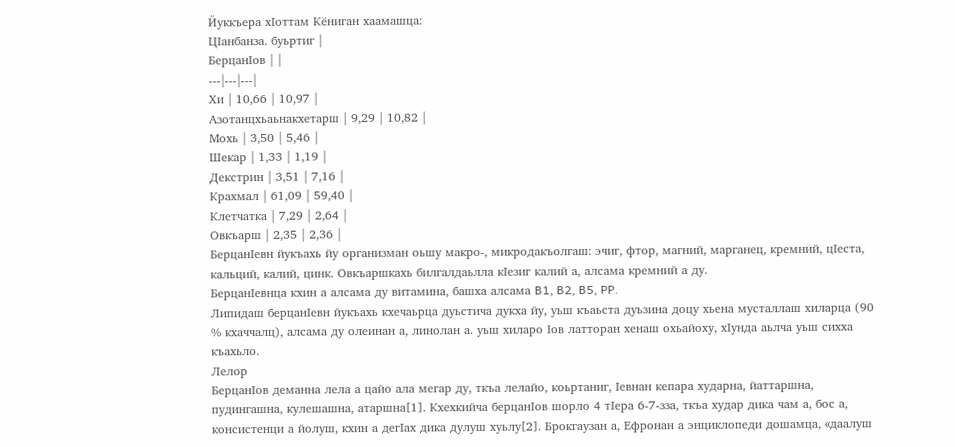Йуккъера хӀоттам Кёниган хаамашца:
ЦӀанбанза. буьртиг |
БерцанӀов | |
---|---|---|
Хи | 10,66 | 10,97 |
Азотанцхьаьнакхетарш | 9,29 | 10,82 |
Мохь | 3,50 | 5,46 |
Шекар | 1,33 | 1,19 |
Декстрин | 3,51 | 7,16 |
Крахмал | 61,09 | 59,40 |
Клетчатка | 7,29 | 2,64 |
Овкъарш | 2,35 | 2,36 |
БерцанӀевн йукъахь йу организман оьшу макро-, микродакъолгаш: эчиг, фтор, магний, марганец, кремний, цӀеста, кальций, калий, цинк. Овкъаршкахь билгалдаьлла кӀезиг калий а, алсама кремний а ду.
БерцанӀевнца кхин а алсама ду витамина, башха алсама B1, B2, B5, PP.
Липидаш берцанӀевн йукъахь кхечаьрца дуьстича дукха йу, уьш къаьста дуьзина доцу хьена мусталлаш хиларца (90 % кхаччалц), алсама ду олеинан а, линолан а. уьш хиларо Ӏов латторан хенаш охьайоху, хӀунда аьлча уьш сихха къахьло.
Лелор
БерцанӀов деманна лела а цайо ала мегар ду, ткъа лелайо, коьртаниг, Ӏевнан кепара хударна, йаттаршна, пудингашна, кулешашна, атаршна[1]. Кхехкийча берцанӀов шорло 4 тӀера 6-7-зза, ткъа худар дика чам а, бос а, консистенци а йолуш, кхин а дегӀах дика дулуш хуьлу[2]. Брокгаузан а, Ефронан а энциклопеди дошамца, «даалуш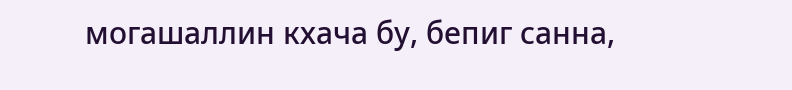могашаллин кхача бу, бепиг санна,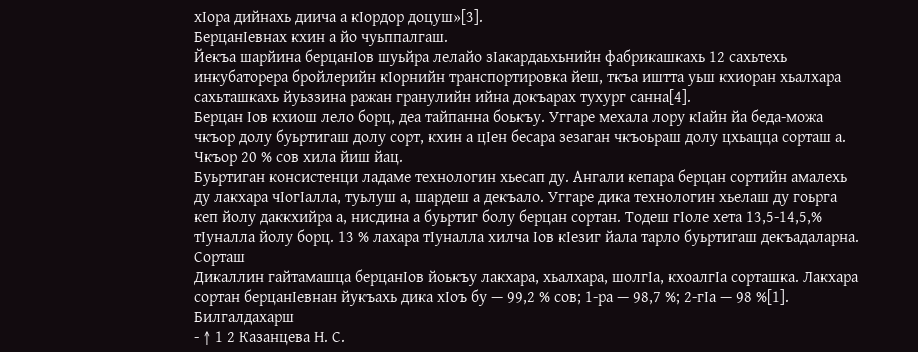хӀора дийнахь диича а кӀордор доцуш»[3].
БерцанӀевнах кхин а йо чуьппалгаш.
Йекъа шарйина берцанӀов шуьйра лелайо зӀакардаьхьнийн фабрикашкахь 12 сахьтехь инкубаторера бройлерийн кӀорнийн транспортировка йеш, ткъа иштта уьш кхиоран хьалхара сахьташкахь йуьззина ражан гранулийн ийна докъарах тухург санна[4].
Берцан Ӏов кхиош лело борц, деа тайпанна боькъу. Уггаре мехала лору кӀайн йа беда-можа чкъор долу буьртигаш долу сорт, кхин а цӀен бесара зезаган чкъоьраш долу цхьацца сорташ а. Чкъор 20 % сов хила йиш йац.
Буьртиган консистенци ладаме технологин хьесап ду. Ангали кепара берцан сортийн амалехь ду лакхара чӀогӀалла, туьлуш а, шардеш а декъало. Уггаре дика технологин хьелаш ду гоьрга кеп йолу даккхийра а, нисдина а буьртиг болу берцан сортан. Тодеш гӀоле хета 13,5-14,5,% тӀуналла йолу борц. 13 % лахара тӀуналла хилча Ӏов кӀезиг йала тарло буьртигаш декъадаларна.
Сорташ
Дикаллин гайтамашца берцанӀов йоькъу лакхара, хьалхара, шолгӀа, кхоалгӀа сорташка. Лакхара сортан берцанӀевнан йукъахь дика хӀоъ бу — 99,2 % сов; 1-ра — 98,7 %; 2-гӀа — 98 %[1].
Билгалдахарш
- ↑ 1 2 Казанцева Н. С.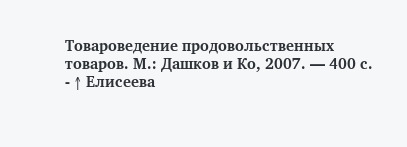Товароведение продовольственных товаров. М.: Дашков и Ко, 2007. — 400 с.
- ↑ Елисеева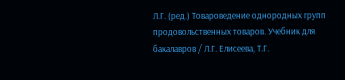Л.Г. (ред.) Товароведение однородных групп продовольственных товаров. Учебник для бакалавров / Л.Г. Елисеева, Т.Г.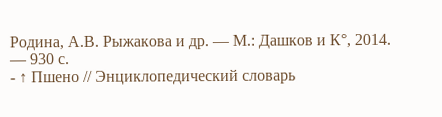Родина, А.В. Рыжакова и др. — М.: Дашков и К°, 2014. — 930 с.
- ↑ Пшено // Энциклопедический словарь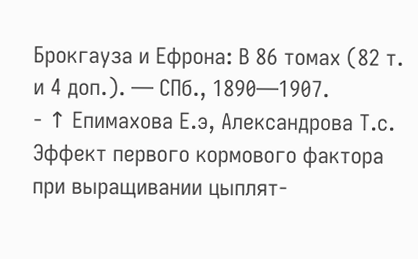Брокгауза и Ефрона: В 86 томах (82 т. и 4 доп.). — СПб., 1890—1907.
- ↑ Епимахова Е.э, Александрова Т.с. Эффект первого кормового фактора при выращивании цыплят-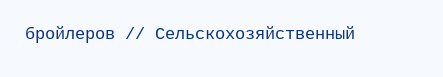бройлеров // Сельскохозяйственный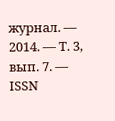журнал. — 2014. — Т. 3, вып. 7. — ISSN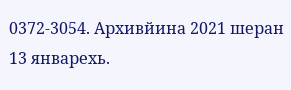0372-3054. Архивйина 2021 шеран 13 январехь.